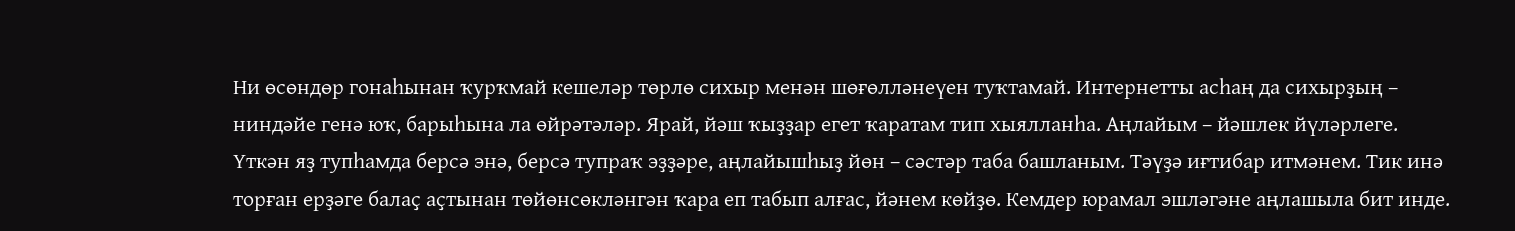Ни өсөндөр гонаһынан ҡурҡмай кешеләр төрлө сихыр менән шөғөлләнеүен туҡтамай. Интернетты асһаң да сихырҙың – ниндәйе генә юҡ, барыһына ла өйрәтәләр. Ярай, йәш ҡыҙҙар егет ҡаратам тип хыялланһа. Аңлайым – йәшлек йүләрлеге. Үткән яҙ тупһамда берсә энә, берсә тупраҡ эҙҙәре, аңлайышһыҙ йөн – сәстәр таба башланым. Тәүҙә иғтибар итмәнем. Тик инә торған ерҙәге балаҫ аҫтынан төйөнсөкләнгән ҡара еп табып алғас, йәнем көйҙө. Кемдер юрамал эшләгәне аңлашыла бит инде.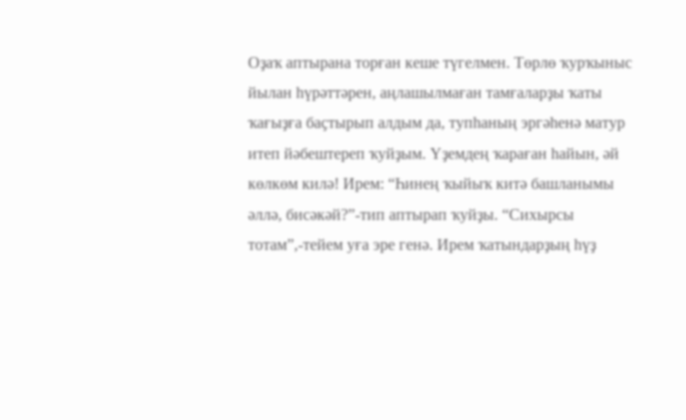Оҙаҡ аптырана торған кеше түгелмен. Төрлө ҡурҡыныс йылан һүрәттәрен, аңлашылмаған тамғаларҙы ҡаты ҡағыҙға баҫтырып алдым да, тупһаның эргәһенә матур итеп йәбештереп ҡуйҙым. Үҙемдең ҡараған һайын, әй көлкөм килә! Ирем: “Һинең ҡыйыҡ китә башланымы әллә, бисәкәй?”-тип аптырап ҡуйҙы. “Сихырсы тотам”,-тейем уға эре генә. Ирем ҡатындарҙың һүҙ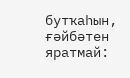бутҡаһын, ғәйбәтен яратмай: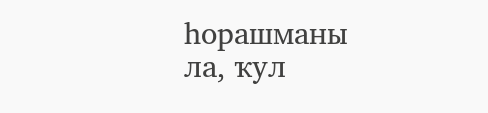һорашманы ла, ҡул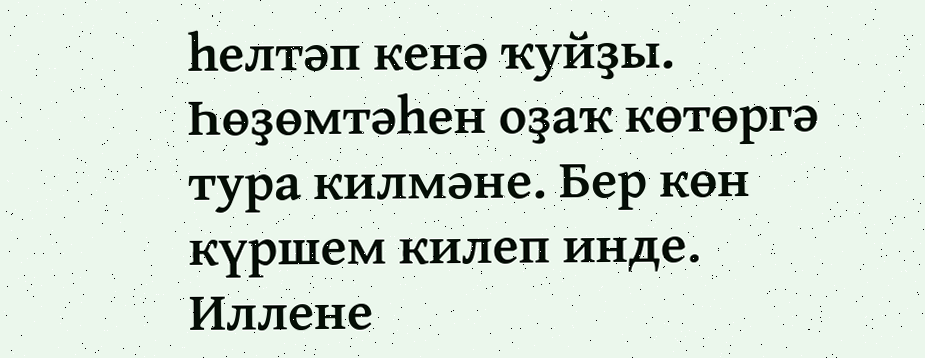һелтәп кенә ҡуйҙы. Һөҙөмтәһен оҙаҡ көтөргә тура килмәне. Бер көн күршем килеп инде. Иллене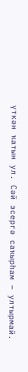үткән ҡатын ул. Сәй эсергә саҡырһам – ултырмай.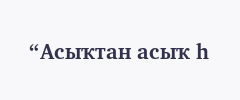“Асыҡтан асыҡ һ